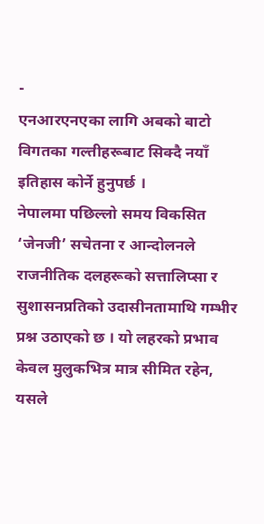-
एनआरएनएका लागि अबको बाटो विगतका गल्तीहरूबाट सिक्दै नयाँ इतिहास कोर्ने हुनुपर्छ ।
नेपालमा पछिल्लो समय विकसित ‘जेनजी’ सचेतना र आन्दोलनले राजनीतिक दलहरूको सत्तालिप्सा र सुशासनप्रतिको उदासीनतामाथि गम्भीर प्रश्न उठाएको छ । यो लहरको प्रभाव केवल मुलुकभित्र मात्र सीमित रहेन, यसले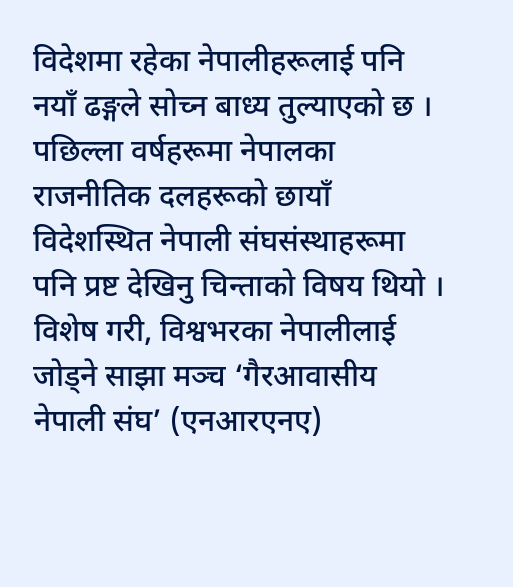विदेशमा रहेका नेपालीहरूलाई पनि नयाँ ढङ्गले सोच्न बाध्य तुल्याएको छ ।
पछिल्ला वर्षहरूमा नेपालका राजनीतिक दलहरूको छायाँ विदेशस्थित नेपाली संघसंस्थाहरूमा पनि प्रष्ट देखिनु चिन्ताको विषय थियो । विशेष गरी, विश्वभरका नेपालीलाई जोड्ने साझा मञ्च ‘गैरआवासीय नेपाली संघ’ (एनआरएनए)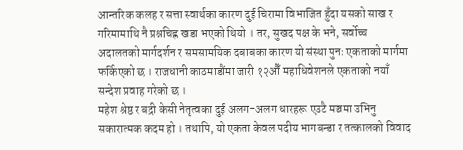आन्तरिक कलह र सत्ता स्वार्थका कारण दुई चिरामा विभाजित हुँदा यसको साख र गरिमामाथि नै प्रश्नचिह्न खडा भएको थियो । तर, सुखद पक्ष के भने, सर्वोच्च अदालतको मार्गदर्शन र समसामयिक दबाबका कारण यो संस्था पुनः एकताको मार्गमा फर्किएको छ । राजधानी काठमाडौंमा जारी १२औँ महाधिवेशनले एकताको नयाँ सन्देश प्रवाह गरेको छ ।
महेश श्रेष्ठ र बद्री केसी नेतृत्वका दुई अलग-अलग धारहरू एउटै मञ्चमा उभिनु सकारात्मक कदम हो । तथापि, यो एकता केवल पदीय भागबन्डा र तत्कालको विवाद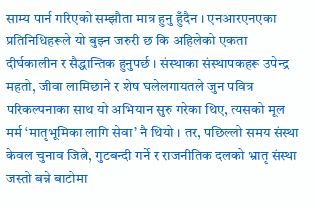साम्य पार्न गरिएको सम्झौता मात्र हुनु हुँदैन । एनआरएनएका प्रतिनिधिहरूले यो बुझ्न जरुरी छ कि अहिलेको एकता दीर्घकालीन र सैद्धान्तिक हुनुपर्छ । संस्थाका संस्थापकहरू उपेन्द्र महतो, जीवा लामिछाने र शेष घलेलगायतले जुन पवित्र परिकल्पनाका साथ यो अभियान सुरु गरेका थिए, त्यसको मूल मर्म ‘मातृभूमिका लागि सेवा’ नै थियो । तर, पछिल्लो समय संस्था केवल चुनाव जित्ने, गुटबन्दी गर्ने र राजनीतिक दलको भ्रातृ संस्था जस्तो बन्ने बाटोमा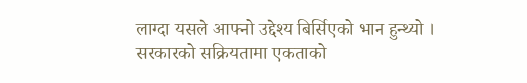लाग्दा यसले आफ्नो उद्देश्य बिर्सिएको भान हुन्थ्यो ।
सरकारको सक्रियतामा एकताको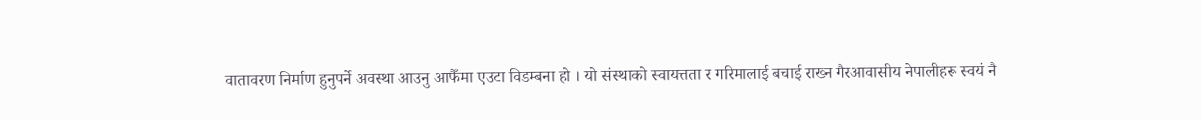वातावरण निर्माण हुनुपर्ने अवस्था आउनु आफैँमा एउटा विडम्बना हो । यो संस्थाको स्वायत्तता र गरिमालाई बचाई राख्न गैरआवासीय नेपालीहरू स्वयं नै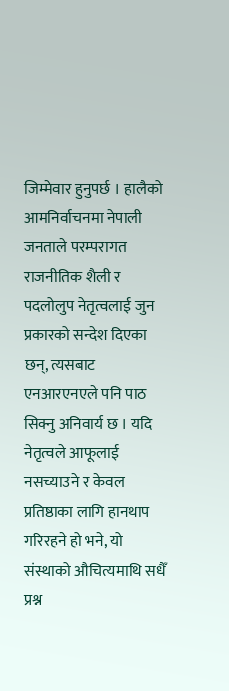जिम्मेवार हुनुपर्छ । हालैको आमनिर्वाचनमा नेपाली जनताले परम्परागत राजनीतिक शैली र पदलोलुप नेतृत्वलाई जुन प्रकारको सन्देश दिएका छन्, त्यसबाट एनआरएनएले पनि पाठ सिक्नु अनिवार्य छ । यदि नेतृत्वले आफूलाई नसच्याउने र केवल प्रतिष्ठाका लागि हानथाप गरिरहने हो भने, यो संस्थाको औचित्यमाथि सधैँ प्रश्न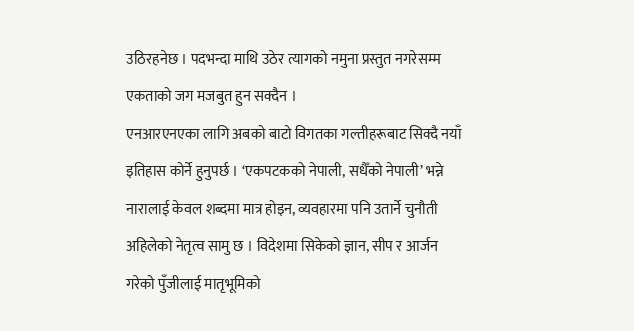उठिरहनेछ । पदभन्दा माथि उठेर त्यागको नमुना प्रस्तुत नगरेसम्म एकताको जग मजबुत हुन सक्दैन ।
एनआरएनएका लागि अबको बाटो विगतका गल्तीहरूबाट सिक्दै नयाँ इतिहास कोर्ने हुनुपर्छ । ‘एकपटकको नेपाली, सधैँको नेपाली’ भन्ने नारालाई केवल शब्दमा मात्र होइन, व्यवहारमा पनि उतार्ने चुनौती अहिलेको नेतृत्व सामु छ । विदेशमा सिकेको ज्ञान, सीप र आर्जन गरेको पुँजीलाई मातृभूमिको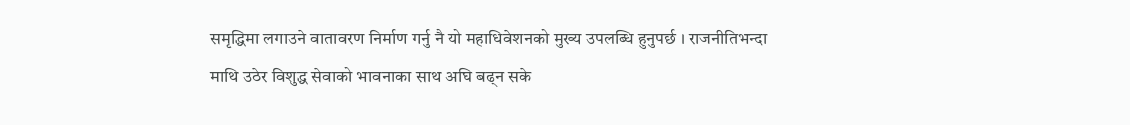समृद्धिमा लगाउने वातावरण निर्माण गर्नु नै यो महाधिवेशनको मुख्य उपलब्धि हुनुपर्छ । राजनीतिभन्दा माथि उठेर विशुद्ध सेवाको भावनाका साथ अघि बढ्न सके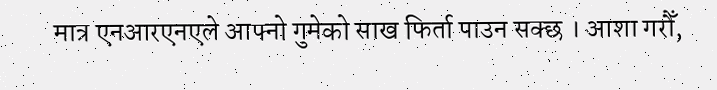मात्र एनआरएनएले आफ्नो गुमेको साख फिर्ता पाउन सक्छ । आशा गरौँ,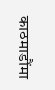काठमाडौंमा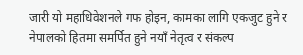जारी यो महाधिवेशनले गफ होइन, कामका लागि एकजुट हुने र नेपालको हितमा समर्पित हुने नयाँ नेतृत्व र संकल्प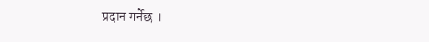प्रदान गर्नेछ ।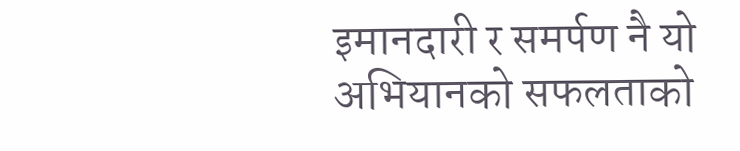इमानदारी र समर्पण नै यो अभियानको सफलताको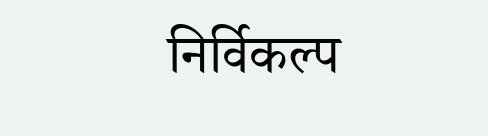निर्विकल्प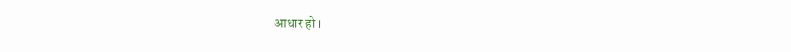आधार हो ।